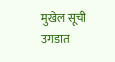मुखेल सूची उगडात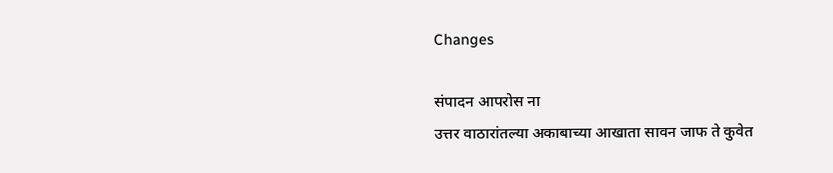Changes

संपादन आपरोस ना
उत्तर वाठारांतल्या अकाबाच्या आखाता सावन जाफ ते कुवेत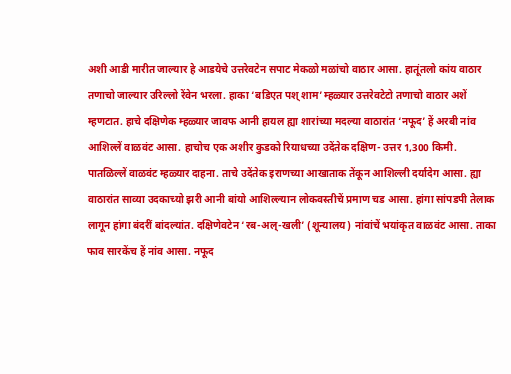अशी आडी मारीत जाल्यार हे आडयेचे उत्तरेवटेन सपाट मेकळो मळांचो वाठार आसा. हातूंतलो कांय वाठार तणाचो जाल्यार उरिल्लो रेंवेन भरला. हाका ‘बडिएत पश् शाम’ म्हळ्यार उत्तरेवटेटो तणाचो वाठार अशें म्हणटात. हाचे दक्षिणेक म्हळ्यार जावफ आनी हायल ह्या शारांच्या मदल्या वाठारांत ‘नफूद’ हें अरबी नांव आशिल्लें वाळवंट आसा. हाचोच एक अशीर कुडको रियाधच्या उदेंतेक दक्षिण- उत्तर 1,300 किमी. पातळिल्लें वाळवंट म्हळ्यार दाहना. ताचे उदेंतेक इराणच्या आखाताक तेंकून आशिल्ली दर्यादेग आसा. ह्या वाठारांत साव्या उदकाच्यो झरी आनी बांयो आशिल्ल्यान लोकवस्तीचें प्रमाण चड आसा. हांगा सांपडपी तेलाक लागून हांगा बंदरीं बांदल्यांत. दक्षिणेवटेन ‘रब-अल्-खली’ (शून्यालय) नांवांचें भयांकृत वाळवंट आसा. ताका फाव सारकेंच हें नांव आसा. नफूद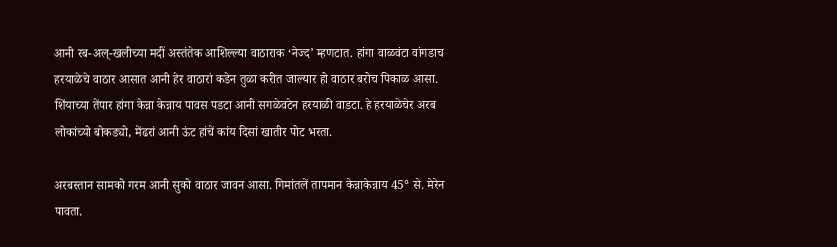आनी रब-अल्-खलीच्या मदीं अस्तंतेक आशिल्ल्या वाठाराक ‘नेज्द’ म्हणटात. हांगा वाळवंटा वांगडाच हरयाळेचे वाठार आसात आनी हेर वाठारां कडेन तुळा करीत जाल्यार हो वाठार बरोच पिकाळ आसा. शिंयाच्या तेंपार हांगा केन्ना केन्नाय पावस पडटा आनी सगळेवटेन हरयाळी वाडटा. हे हरयाळेचेर अरब लोकांच्यो बोकड्यो, मेंढरां आनी ऊंट हांचें कांय दिसां खातीर पोट भरता.

अरबस्तान सामको गरम आनी सुको वाठार जावन आसा. गिमांतलें तापमान केन्नाकेन्नाय 45° से. मेरेन पावता.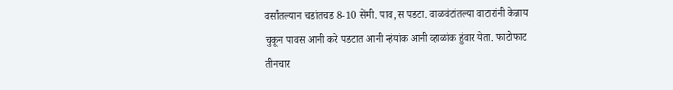वर्सांतल्यान चडांतचड 8-10 सेंमी. पाव,स पडटा. वाळवंटांतल्या वाटारांनी केन्नाय चुकून पावस आनी करे पडटात आनी न्हंयांक आनी व्हाळांक हुंवार येता. फाटोफाट तीनचार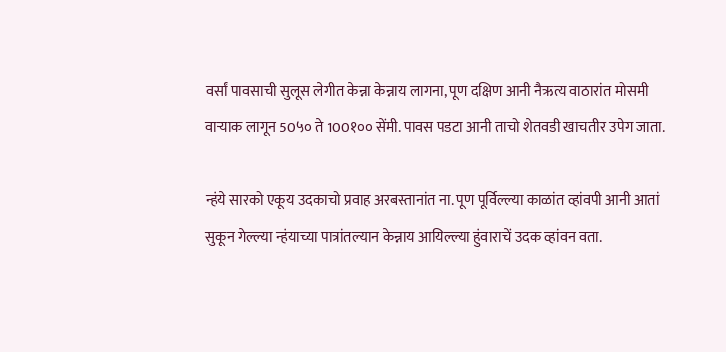वर्सां पावसाची सुलूस लेगीत केन्ना केन्नाय लागना, पूण दक्षिण आनी नैऋत्य वाठारांत मोसमी वाऱ्याक लागून 50५० ते 100१०० सेंमी. पावस पडटा आनी ताचो शेतवडी खाचतीर उपेग जाता.

न्हंये सारको एकूय उदकाचो प्रवाह अरबस्तानांत ना. पूण पूर्विल्ल्या काळांत व्हांवपी आनी आतां सुकून गेल्ल्या न्हंयाच्या पात्रांतल्यान केन्नाय आयिल्ल्या हुंवाराचें उदक व्हांवन वता.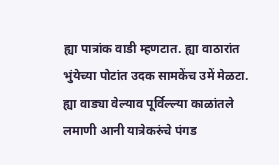ह्या पात्रांक वाडी म्हणटात. ह्या वाठारांत भुंयेच्या पोटांत उदक सामकेंच उमें मेळटा. ह्या वाड्या वेल्याव पूर्विल्ल्या काळांतले लमाणी आनी यात्रेकरुंचे पंगड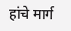हांचे मार्ग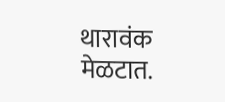थारावंक मेळटात.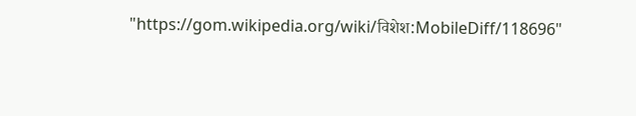"https://gom.wikipedia.org/wiki/विशेश:MobileDiff/118696"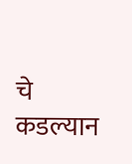चे कडल्यान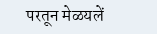परतून मेळयलें